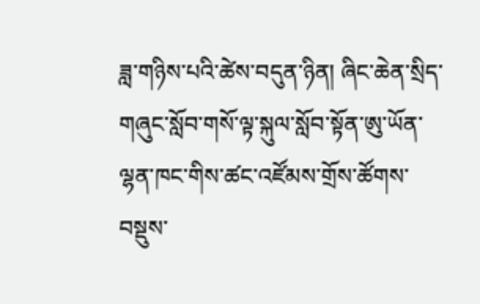ཟླ་གཉིས་པའི་ཚེས་བདུན་ཉིན། ཞིང་ཆེན་སྲིད་གཞུང་སློབ་གསོ་ལྟ་སྐུལ་སློབ་སྟོན་ཨུ་ཡོན་ལྷན་ཁང་གིས་ཚང་འཛོམས་གྲོས་ཚོགས་བསྡུས་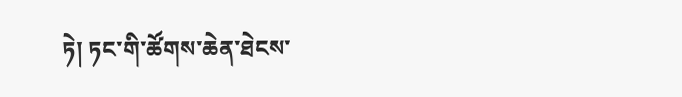ཏེ། ཏང་གི་ཚོགས་ཆེན་ཐེངས་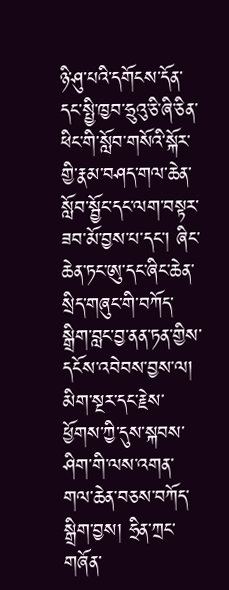ཉི་ཤུ་པའི་དགོངས་དོན་དང་སྤྱི་ཁྱབ་ཧྲུའུ་ཅི་ཞི་ཅིན་ཕིང་གི་སློབ་གསོའི་སྐོར་གྱི་རྣམ་བཤད་གལ་ཆེན་སློབ་སྦྱོང་དང་ལག་བསྟར་ཟབ་མོ་བྱས་པ་དང་། ཞིང་ཆེན་ཏང་ཨུ་དང་ཞིང་ཆེན་སྲིད་གཞུང་གི་བཀོད་སྒྲིག་བླང་བྱ་ནན་ཏན་གྱིས་དངོས་འབེབས་བྱས་ལ། མིག་སྔར་དང་རྗེས་ཕྱོགས་ཀྱི་དུས་སྐབས་ཤིག་གི་ལས་འགན་གལ་ཆེན་བཅས་བཀོད་སྒྲིག་བྱས། ཧྲིན་ཀྲང་གཞོན་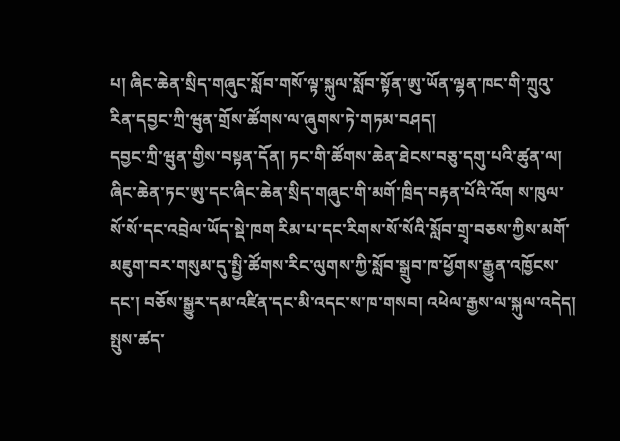པ། ཞིང་ཆེན་སྲིད་གཞུང་སློབ་གསོ་ལྟ་སྐུལ་སློབ་སྟོན་ཨུ་ཡོན་ལྷན་ཁང་གི་ཀྲུའུ་རིན་དབྱང་ཀྲི་ཝུན་གྲོས་ཚོགས་ལ་ཞུགས་ཏེ་གཏམ་བཤད།
དབྱང་ཀྲི་ཝུན་གྱིས་བསྟན་དོན། ཏང་གི་ཚོགས་ཆེན་ཐེངས་བཅུ་དགུ་པའི་ཚུན་ལ། ཞིང་ཆེན་ཏང་ཨུ་དང་ཞིང་ཆེན་སྲིད་གཞུང་གི་མགོ་ཁྲིད་བརྟན་པོའི་འོག ས་ཁུལ་སོ་སོ་དང་འབྲེལ་ཡོད་སྡེ་ཁག རིམ་པ་དང་རིགས་སོ་སོའི་སློབ་གྲྭ་བཅས་ཀྱིས་མགོ་མཇུག་བར་གསུམ་དུ་སྤྱི་ཚོགས་རིང་ལུགས་ཀྱི་སློབ་སྒྲུབ་ཁ་ཕྱོགས་རྒྱུན་འཁྱོངས་དང་། བཅོས་སྒྱུར་དམ་འཛིན་དང་མི་འདང་ས་ཁ་གསབ། འཕེལ་རྒྱས་ལ་སྐུལ་འདེད། སྤུས་ཚད་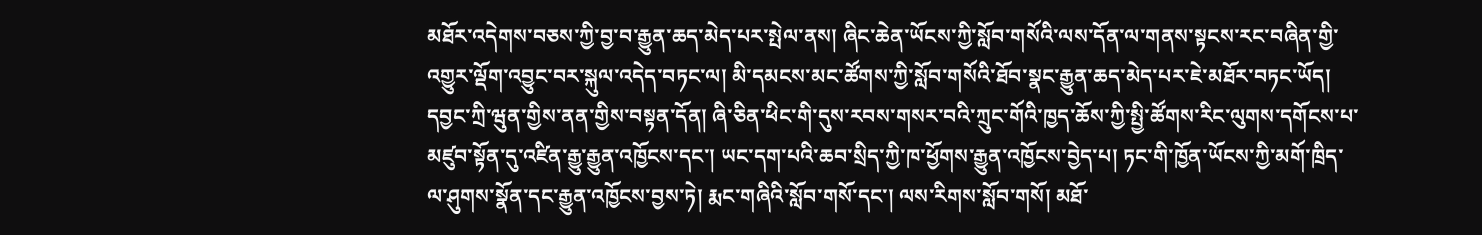མཐོར་འདེགས་བཅས་ཀྱི་བྱ་བ་རྒྱུན་ཆད་མེད་པར་སྤེལ་ནས། ཞིང་ཆེན་ཡོངས་ཀྱི་སློབ་གསོའི་ལས་དོན་ལ་གནས་སྟངས་རང་བཞིན་གྱི་འགྱུར་ལྡོག་འབྱུང་བར་སྐུལ་འདེད་བཏང་ལ། མི་དམངས་མང་ཚོགས་ཀྱི་སློབ་གསོའི་ཐོབ་སྣང་རྒྱུན་ཆད་མེད་པར་ཇེ་མཐོར་བཏང་ཡོད།
དབྱང་ཀྲི་ཝུན་གྱིས་ནན་གྱིས་བསྟན་དོན། ཞི་ཅིན་ཕིང་གི་དུས་རབས་གསར་བའི་ཀྲུང་གོའི་ཁྱད་ཆོས་ཀྱི་སྤྱི་ཚོགས་རིང་ལུགས་དགོངས་པ་མཛུབ་སྟོན་དུ་འཛིན་རྒྱུ་རྒྱུན་འཁྱོངས་དང་། ཡང་དག་པའི་ཆབ་སྲིད་ཀྱི་ཁ་ཕྱོགས་རྒྱུན་འཁྱོངས་བྱེད་པ། ཏང་གི་ཁྱོན་ཡོངས་ཀྱི་མགོ་ཁྲིད་ལ་ཤུགས་སྣོན་དང་རྒྱུན་འཁྱོངས་བྱས་ཏེ། རྨང་གཞིའི་སློབ་གསོ་དང་། ལས་རིགས་སློབ་གསོ། མཐོ་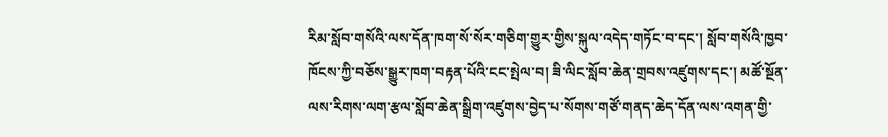རིམ་སློབ་གསོའི་ལས་དོན་ཁག་སོ་སོར་གཅིག་གྱུར་གྱིས་སྐུལ་འདེད་གཏོང་བ་དང་། སློབ་གསོའི་ཁྱབ་ཁོངས་ཀྱི་བཅོས་སྒྱུར་ཁག་བརྟན་པོའི་ངང་སྤེལ་བ། ཟི་ལིང་སློབ་ཆེན་གྲབས་འཛུགས་དང་། མཚོ་སྔོན་ལས་རིགས་ལག་རྩལ་སློབ་ཆེན་སྒྲིག་འཛུགས་བྱེད་པ་སོགས་གཙོ་གནད་ཆེད་དོན་ལས་འགན་གྱི་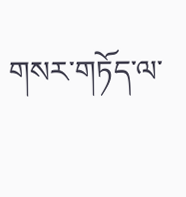གསར་གཏོད་ལ་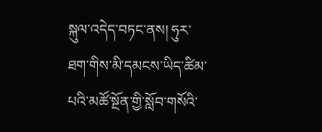སྐུལ་འདེད་བཏང་ནས། ཧུར་ཐག་གིས་མི་དམངས་ཡིད་ཚིམ་པའི་མཚོ་སྔོན་གྱི་སློབ་གསོའི་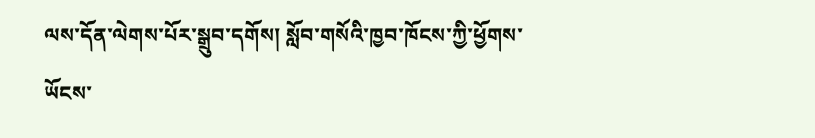ལས་དོན་ལེགས་པོར་སྒྲུབ་དགོས། སློབ་གསོའི་ཁྱབ་ཁོངས་ཀྱི་ཕྱོགས་ཡོངས་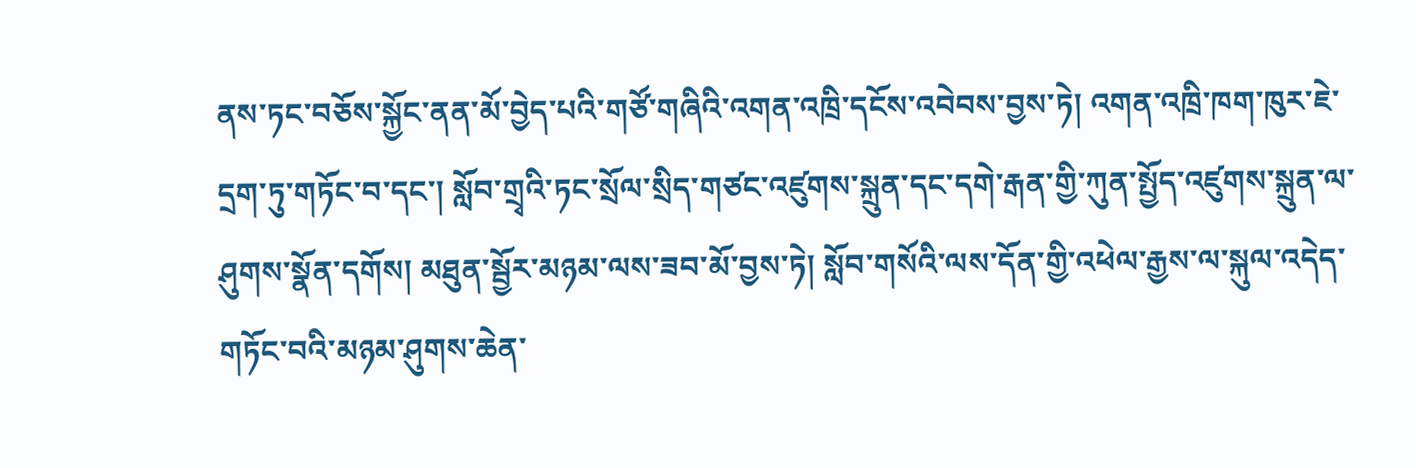ནས་ཏང་བཅོས་སྐྱོང་ནན་མོ་བྱེད་པའི་གཙོ་གཞིའི་འགན་འཁྲི་དངོས་འབེབས་བྱས་ཏེ། འགན་འཁྲི་ཁག་ཁུར་ཇེ་དྲག་ཏུ་གཏོང་བ་དང་། སློབ་གྲྭའི་ཏང་སྲོལ་སྲིད་གཙང་འཛུགས་སྐྲུན་དང་དགེ་རྒན་གྱི་ཀུན་སྤྱོད་འཛུགས་སྐྲུན་ལ་ཤུགས་སྣོན་དགོས། མཐུན་སྦྱོར་མཉམ་ལས་ཟབ་མོ་བྱས་ཏེ། སློབ་གསོའི་ལས་དོན་གྱི་འཕེལ་རྒྱས་ལ་སྐུལ་འདེད་གཏོང་བའི་མཉམ་ཤུགས་ཆེན་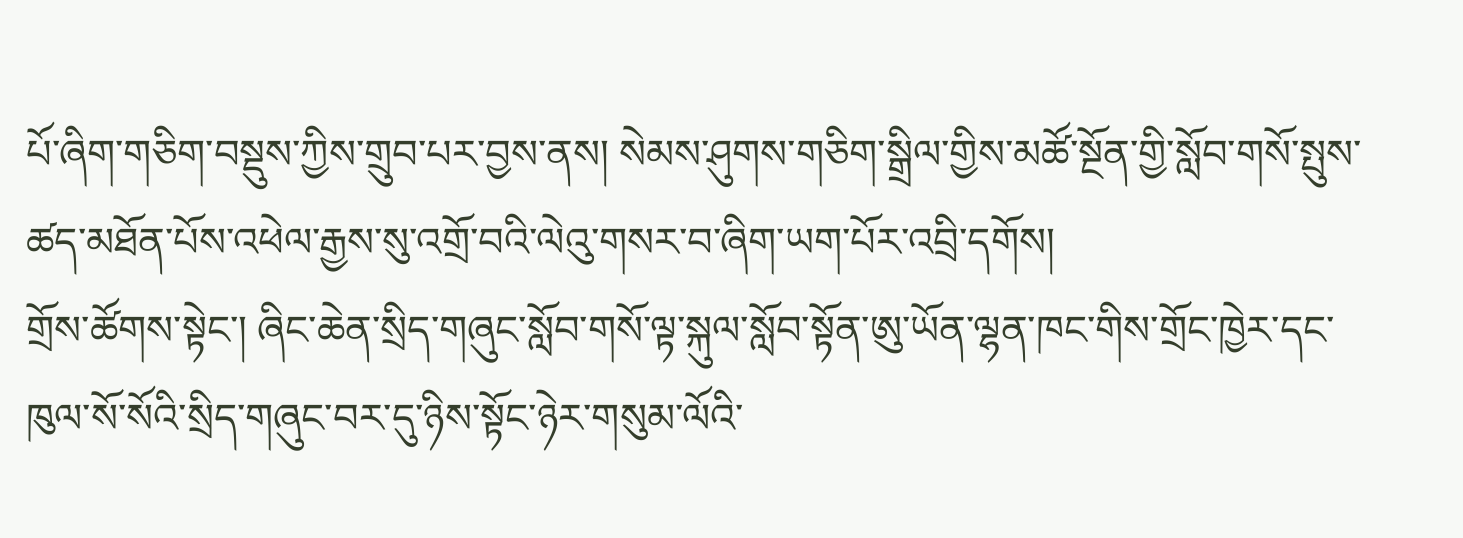པོ་ཞིག་གཅིག་བསྡུས་ཀྱིས་གྲུབ་པར་བྱས་ནས། སེམས་ཤུགས་གཅིག་སྒྲིལ་གྱིས་མཚོ་སྔོན་གྱི་སློབ་གསོ་སྤུས་ཚད་མཐོན་པོས་འཕེལ་རྒྱས་སུ་འགྲོ་བའི་ལེའུ་གསར་བ་ཞིག་ཡག་པོར་འབྲི་དགོས།
གྲོས་ཚོགས་སྟེང་། ཞིང་ཆེན་སྲིད་གཞུང་སློབ་གསོ་ལྟ་སྐུལ་སློབ་སྟོན་ཨུ་ཡོན་ལྷན་ཁང་གིས་གྲོང་ཁྱེར་དང་ཁུལ་སོ་སོའི་སྲིད་གཞུང་བར་དུ་ཉིས་སྟོང་ཉེར་གསུམ་ལོའི་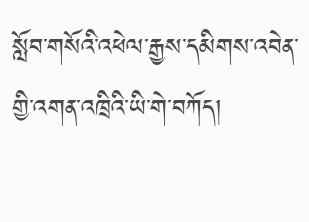སློབ་གསོའི་འཕེལ་རྒྱས་དམིགས་འབེན་གྱི་འགན་འཁྲིའི་ཡི་གེ་བཀོད།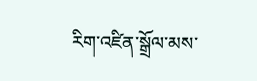རིག་འཛིན་སྒྲོལ་མས་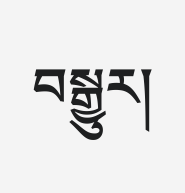བསྒྱུར།